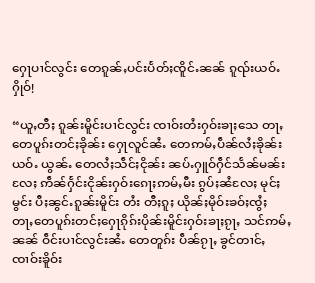ႁေႃပၢင်လွင်း တေၵူၼ်ႇပင်းပႅတ်ႈၸိူင်ႉၼၼ် ၵူၺ်းယဝ်ႉႁိုဝ်!

“ယူႇတီႈ ၵူၼ်းမိူင်းပၢင်လွင်း ၸၢဝ်းတႆးႁဝ်းၶႃႈသေ တႃႇတေပူၵ်းတင်ႈၶိုၼ်း ႁေႃလူင်ၼႆႉ တေဢမ်ႇပဵၼ်လႆႈၶိုၼ်းယဝ်ႉ ယွၼ်ႉ တေလႆႈသဵင်ႈငိုၼ်း ၼပ်ႉႁူဝ်ႁဵင်သႅၼ်မၼ်းလႄႈ ဢဵၼ်ႁႅင်းငိုၼ်းႁဝ်းၵေႃႈဢမ်ႇမီး ၵွပ်ႈၼႆလႄႈ မုင်ႈမွင်း ပီႈၼွင်ႉၵူၼ်းမိူင်း တႆး တီႈၵူႈ ယိုၼ်ႈမိုဝ်းၶဝ်ႈၸွႆႈ တႃႇတေပူၵ်းတင်ႈႁေႃၵိုၵ်းပိုၼ်းမိူင်းႁဝ်းၶႃႈၵႂႃႇ သင်ဢမ်ႇၼၼ် ဝဵင်းပၢင်လွင်းၼႆႉ တေတူၵ်း ပဵၼ်ၵႂႃႇ ၶွင်တၢင်ႇၸၢဝ်းၶိူဝ်း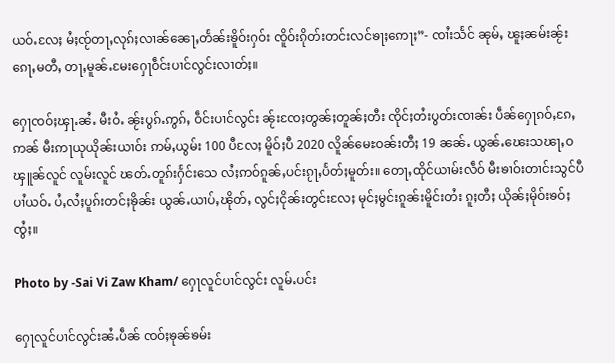ယဝ်ႉလႄႈ မႆႈၸႂ်တႃႇလုၵ်ႈလၢၼ်ၼေႃႇတႅၼ်းၶိူဝ်းႁဝ်း ၸိူဝ်းၵိုတ်းတင်းလင်ၶႃႈဢေႃႈ”- ၸၢႆးသႅင် ၼုမ်ႇ ၽူႈၼမ်းၼႂ်း ၵေႃႇမတီႇ တႃႇမူၼ်ႉမႄးႁေႃဝဵင်းပၢင်လွင်းလၢတ်ႈ။

ႁေႃၸဝ်ႈၾႃႉၼႆႉ မီးဝႆႉ ၼႂ်းပွၵ်ႉဢွၵ်ႇ ဝဵင်းပၢင်လွင်း ၼႂ်းၸႄႈတွၼ်ႈတူၼ်ႈတီး ၸိုင်ႈတႆးပွတ်းၸၢၼ်း ပဵၼ်ႁေႃၵဝ်ႇၵႄႇ ဢၼ် မီးဢႃယုယိုၼ်းယၢဝ်း ဢမ်ႇယွမ်း 100 ပီလႄႈ မိူဝ်ႈပီ 2020 လိူၼ်မေႊဝၼ်းတီႈ 19 ၼၼ်ႉ ယွၼ်ႉၽေးသၽႃႇဝ ၾူၼ်လူင် လူမ်းလူင် ၽတ်ႉတူၵ်းႁႅင်းသေ လႆႈဢဝ်ၵူၼ်ႇပင်းၵႂႃႇပႅတ်ႈမူတ်း။ တေႃႇထိုင်ယၢမ်းလဵဝ် မီးၶၢဝ်းတၢင်းသွင်ပီပၢႆယဝ်ႉ ပႆႇလႆႈပူၵ်းတင်ႈၶိုၼ်း ယွၼ်ႉယၢပ်ႇၽိုတ်ႇ လွင်ႈငိုၼ်းတွင်းလႄႈ မုင်ႈမွင်းၵူၼ်းမိူင်းတႆး ၵူႈတီႈ ယိုၼ်ႈမိုဝ်းၶဝ်ႈၸွႆႈ။

Photo by -Sai Vi Zaw Kham/ ႁေႃလူင်ပၢင်လွင်း လူမ်ႉပင်း

ႁေႃလူင်ပၢင်လွင်းၼႆႉပဵၼ် ၸဝ်ႈၶုၼ်ၶမ်း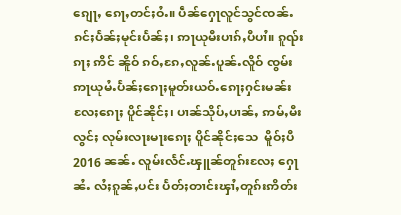ၵျေႃႇ ၵေႃႇတင်ႈဝႆႉ။ ပဵၼ်ႁေႃလူင်သွင်ၸၼ်ႉ ၵင်ႈပႅၼ်ႈမုင်းပႅၼ်ႈ၊ ဢႃယုမီးပၢၵ်ႇပီပၢႆ။ ၵူၺ်းၵႃႈ ဢိင် ၼိူဝ် ၵဝ်ႇၵႄႇလူၼ်ႉပူၼ်ႉလိူဝ် ၸွမ်းဢႃယုမႆႉပႅၼ်ႈၵေႃႈမူတ်းယဝ်ႉၵေႃႈႁင်းမၼ်းလႄႈၵေႃႈ ပိူင်ၼိုင်ႈ၊ ပၢၼ်သိုပ်ႇပၢၼ်ႇ ဢမ်ႇမီးလွင်ႈ လုမ်းလႃးမႃးၵေႃႈ ပိူင်ၼိုင်ႈသေ  မိူဝ်ႈပီ 2016 ၼၼ်ႉ လူမ်းလႅင်ႉၾူၼ်တူၵ်းလႄႈ ႁေႃၼႆႉ လႆႈၵူၼ်ႇပင်း ပႅတ်ႈတၢင်းၾၢႆႇတူၵ်းဢိတ်း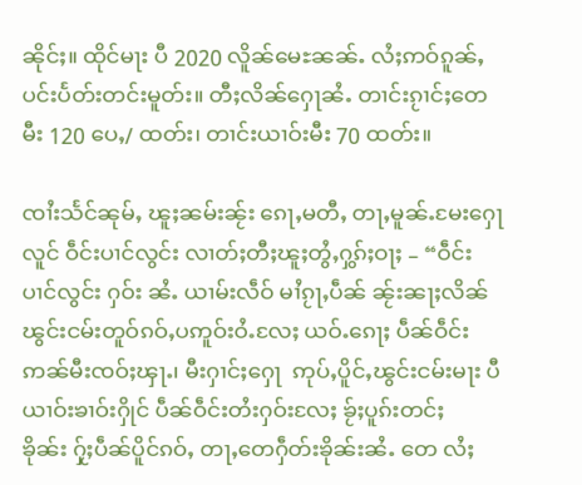ၼိုင်ႈ။ ထိုင်မႃး ပီ 2020 လိူၼ်မေႊၼၼ်ႉ လႆႈဢဝ်ၵူၼ်ႇပင်းပႅတ်းတင်းမူတ်း။ တီႈလိၼ်ႁေႃၼႆႉ တၢင်းၵႂၢင်ႈတေမီး 120 ပေႇ/ ထတ်း၊ တၢင်းယၢဝ်းမီး 70 ထတ်း။

ၸၢႆးသႅင်ၼုမ်ႇ ၽူႈၼမ်းၼႂ်း ၵေႃႇမတီႇ တႃႇမူၼ်ႉမႄးႁေႃလူင် ဝဵင်းပၢင်လွင်း လၢတ်ႈတီႈၽူႈတွႆႇႁွၵ်ႈဝႃႈ – “ဝဵင်းပၢင်လွင်း ႁဝ်း ၼႆႉ ယၢမ်းလဵဝ် မၢႆၵႂႃႇပဵၼ် ၼႂ်းၼႃႈလိၼ်ၽွင်းငမ်းတူဝ်ၵဝ်ႇပဢူဝ်းဝႆႉလႄႈ ယဝ်ႉၵေႃႈ ပဵၼ်ဝဵင်းဢၼ်မီးၸဝ်ႈၾႃႉ၊ မီးႁၢင်ႈႁေႃ  ဢုပ်ႇပိူင်ႇၽွင်းငမ်းမႃး ပီယၢဝ်းၶၢဝ်းႁိုင် ပဵၼ်ဝဵင်းတႆးႁဝ်းလႄႈ ၶႂ်ႈပူၵ်းတင်ႈၶိုၼ်း ႁႂ်ႈပဵၼ်ပိူင်ၵဝ်ႇ တႃႇတေႁဵတ်းၶိုၼ်းၼႆႉ တေ လႆႈ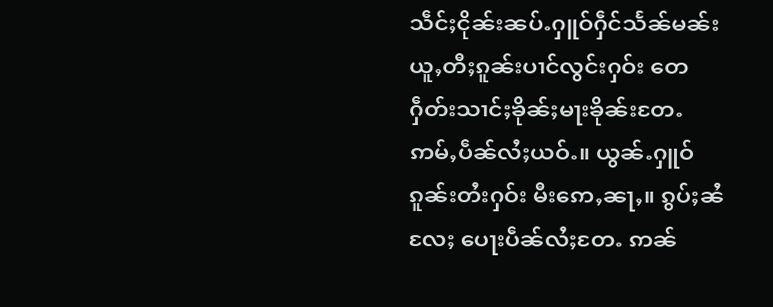သဵင်ႈငိုၼ်းၼပ်ႉႁူဝ်ႁဵင်သႅၼ်မၼ်း ယူႇတီႈၵူၼ်းပၢင်လွင်းႁဝ်း တေႁဵတ်းသၢင်ႈၶိုၼ်ႈမႃးၶိုၼ်းတႄႉ ဢမ်ႇပဵၼ်လႆႈယဝ်ႉ။ ယွၼ်ႉႁူဝ်ၵူၼ်းတႆးႁဝ်း မီးဢေႇၼႃႇ။ ၵွပ်ႈၼႆလႄႈ ပေႃးပဵၼ်လႆႈတႄႉ ဢၼ်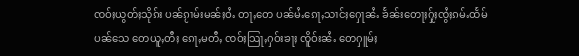ၸဝ်ႈယွတ်ႈသိုၵ်း ပၼ်ၵႂၢမ်းမၼ်ႈဝႆႉ တႃႇတေ ပၼ်မႆႉၵေႃႇသၢင်ႈႁေႃၼႆႉ ၶႅၼ်းတေႃႈႁႂ်ႈၸွႆႈၵမ်ႉထႅမ်ပၼ်သေ တေယူႇတီႈ ၵေႃႇမတီႇ ၸဝ်ႈသြႃႇႁဝ်းၶႃႈ ၸိူဝ်းၼႆႉ တေႁူမ်ႈ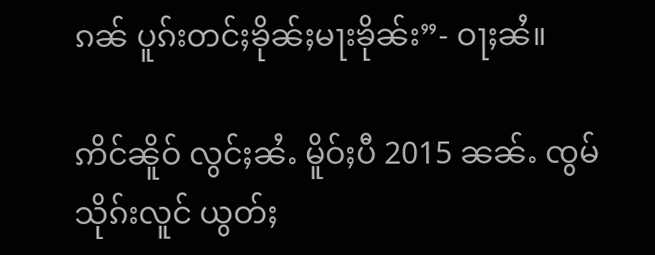ၵၼ် ပူၵ်းတင်ႈၶိုၼ်ႈမႃးၶိုၼ်း”- ဝႃႈၼႆ။

ဢိင်ၼိူဝ် လွင်ႈၼႆႉ မိူဝ်ႈပီ 2015 ၼၼ်ႉ ၸွမ်သိုၵ်းလူင် ယွတ်ႈ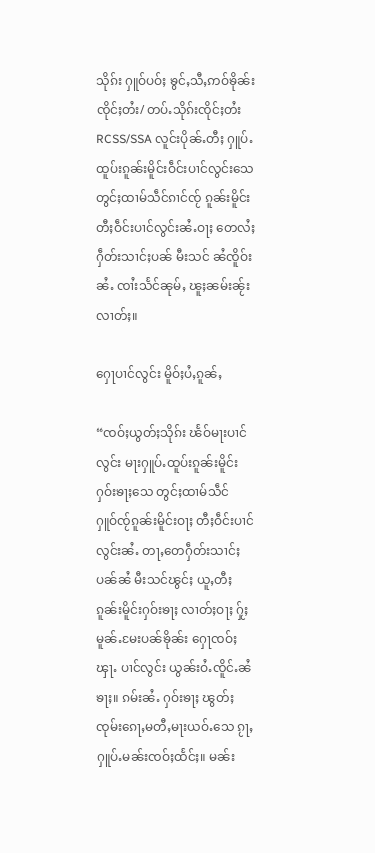သိုၵ်း ႁူဝ်ပဝ်ႈ ၶွင်ႇသီႇဢဝ်ၶိုၼ်းၸိုင်ႈတႆး/ တပ်ႉသိုၵ်းၸိုင်ႈတႆး RCSS/SSA လူင်းပိုၼ်ႉတီႈ ႁူပ်ႉထူပ်းၵူၼ်းမိူင်းဝဵင်းပၢင်လွင်းသေ တွင်ႈထၢမ်သဵင်ၵၢင်ၸႂ် ၵူၼ်းမိူင်း တီႈဝဵင်းပၢင်လွင်းၼႆႉဝႃႈ တေလႆႈႁဵတ်းသၢင်ႈပၼ် မီးသင် ၼႆၸိူဝ်းၼႆႉ ၸၢႆးသႅင်ၼုမ်ႇ ၽူႈၼမ်းၼႂ်းလၢတ်ႈ။

ႁေႃပၢင်လွင်း မိူဝ်ႈပႆႇၵူၼ်ႇ

“ၸဝ်ႈယွတ်ႈသိုၵ်း ၽႅဝ်မႃးပၢင်လွင်း မႃးႁူပ်ႉထူပ်းၵူၼ်းမိူင်းႁဝ်းၶႃႈသေ တွင်ႈထၢမ်သဵင်ႁူဝ်ၸႂ်ၵူၼ်းမိူင်းဝႃႈ တီႈဝဵင်းပၢင် လွင်းၼႆႉ တႃႇတေႁဵတ်းသၢင်ႈပၼ်ၼႆ မီးသင်ၽွင်ႈ ယူႇတီႈၵူၼ်းမိူင်းႁဝ်းၶႃႈ လၢတ်ႈဝႃႈ ႁႂ်ႈမူၼ်ႉမႄးပၼ်ၶိုၼ်း ႁေႃၸဝ်ႈၾႃႉ ပၢင်လွင်း ယွၼ်းဝႆႉၸိူင်ႉၼႆၶႃႈ။ ၵမ်းၼႆႉ ႁဝ်းၶႃႈ ၽွတ်ႈၸုမ်းၵေႃႇမတီႇမႃးယဝ်ႉသေ ၵႂႃႇႁူပ်ႉမၼ်းၸဝ်ႈထႅင်ႈ။ မၼ်း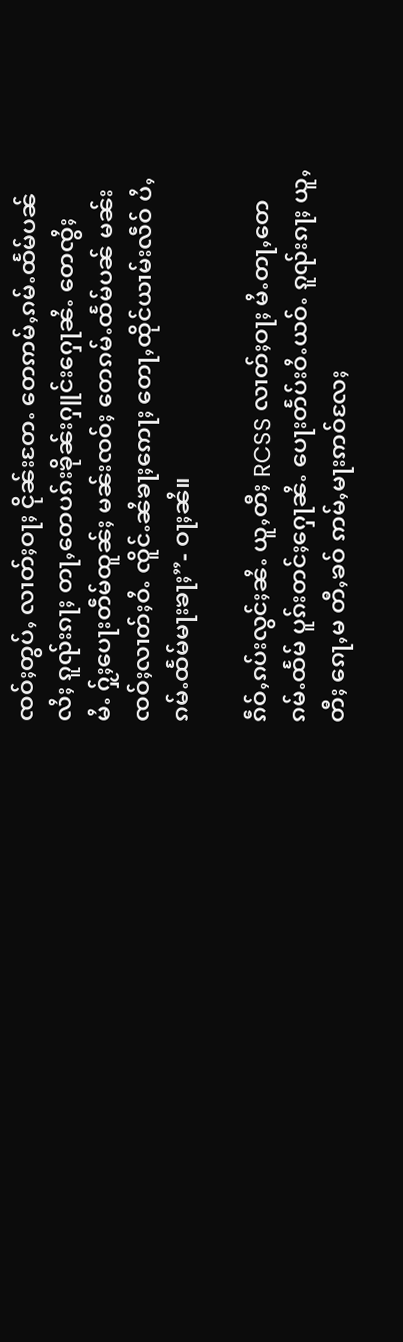ၸဝ်ႈတွပ်ႇ လၢတ်ႈဝႃႈ ငိုၼ်းတႄႉ တေဢမ်ႇၵမ်ႉထႅမ်ပၼ်လႆႈ ၵူၺ်းၵႃႈ တႃႇတေပၵ်းၶိုၼ်းႁူင်းႁေႃၼႆႉ တေၸွႆႈမႆႉ ႁႂ်ႈပေႃးတဵမ်ထူၼ်ႈ မၼ်းၸဝ်ႈ တေၵမ်ႉထႅမ်ပၼ် မၼ်းၸဝ်ႈလၢတ်ႈဝႆႉ ၸိူင်ႉၼႆၶႃႈဢေႃႈ တေႃႇထိုင်ယၢမ်းလဵဝ် ပႆႇၵမ်ႉထႅမ်မႃးၶႃႈ”- ဝႃႈၼႆ။

ၵဵဝ်ႇၵပ်းလွင်ႈၼႆႉ ယူႇတီႈ RCSS လၢတ်ႈဝႃႈ မႆႉတႃႇတေၵမ်ႉထႅမ် ပူၵ်းတင်ႈႁေႃၼႆႉ ပေႃးတႅပ်းဝႆႉယဝ်ႉ ၵူၺ်းၵႃႈ ယူႇတီႈ ၵေႃႇမ တီႇၶဝ် ဢမ်ႇမႃးဢဝ်လႄႈ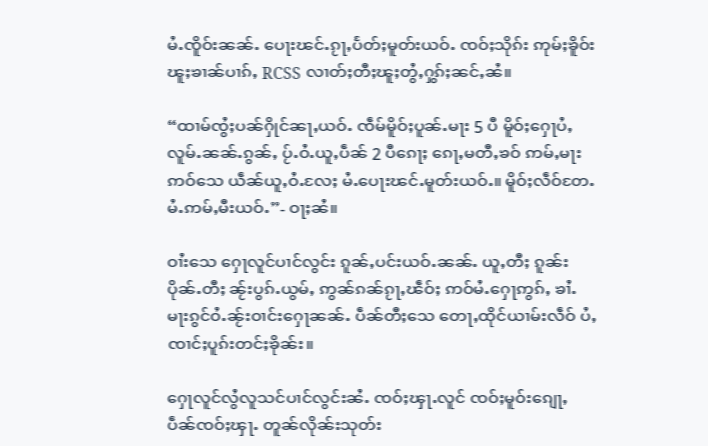မႆႉၸိူဝ်းၼၼ်ႉ ပေႃးၽင်ႉၵႂႃႇပႅတ်ႈမူတ်းယဝ်ႉ ၸဝ်ႈသိုၵ်း ဢုမ်ႈၶိူဝ်း ၽူႈၶၢၼ်ပၢၵ်ႇ RCSS လၢတ်ႈတီႈၽူႈတွႆႇႁွၵ်ႈၼင်ႇၼႆ။

“ထၢမ်ၸွႆႈပၼ်ႁိုင်ၼႃႇယဝ်ႉ ၸဵမ်မိူဝ်ႈပူၼ်ႉမႃး 5 ပီ မိူဝ်ႈႁေႃပႆႇလူမ်ႉၼၼ်ႉၵွၼ်ႇ ပႂ်ႉဝႆႉယူႇပဵၼ် 2 ပီၵေႃႈ ၵေႃႇမတီႇၶဝ် ဢမ်ႇမႃးဢဝ်သေ ယဵၼ်ယူႇဝႆႉလႄႈ မႆႉပေႃးၽင်ႉမူတ်းယဝ်ႉ။ မိူဝ်ႈလဵဝ်တႄႉ မႆႉဢမ်ႇမီးယဝ်ႉ”- ဝႃႈၼႆ။

ဝၢႆးသေ ႁေႃလူင်ပၢင်လွင်း ၵူၼ်ႇပင်းယဝ်ႉၼၼ်ႉ ယူႇတီႈ ၵူၼ်းပိုၼ်ႉတီႈ ၼႂ်းပွၵ်ႉယွမ်ႇ ဢွၼ်ၵၼ်ၵႂႃႇၽဵဝ်ႈ ဢဝ်မႆႉႁေႃဢွၵ်ႇ ၶၢႆႉ မႃးၵွင်ဝႆႉၼႂ်းဝၢင်းႁေႃၼၼ်ႉ ပဵၼ်တီႈသေ တေႃႇထိုင်ယၢမ်းလဵဝ် ပႆႇၸၢင်ႈပူၵ်းတင်ႈၶိုၼ်း။

ႁေႃလူင်လွႆလူသင်ပၢင်လွင်းၼႆႉ ၸဝ်ႈၾႃႉလူင် ၸဝ်ႈမူဝ်းၵျေႃႇ ပဵၼ်ၸဝ်ႈၾႃႉ တူၼ်လိုၼ်းသုတ်း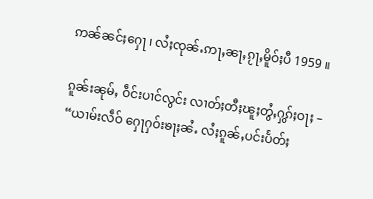ဢၼ်ၼင်ႈႁေႃ ၊ လႆႈၸုၼ်ႉဢႃႇၼႃႇၵႂႃႇမိူဝ်ႈပီ 1959 ။

ၵူၼ်းၼုမ်ႇ ဝဵင်းပၢင်လွင်း လၢတ်ႈတီႈၽူႈတွႆႇႁွၵ်ႈဝႃႈ – “ယၢမ်းလဵဝ် ႁေႃႁဝ်းၶႃႈၼႆႉ လႆႈၵူၼ်ႇပင်းပႅတ်ႈ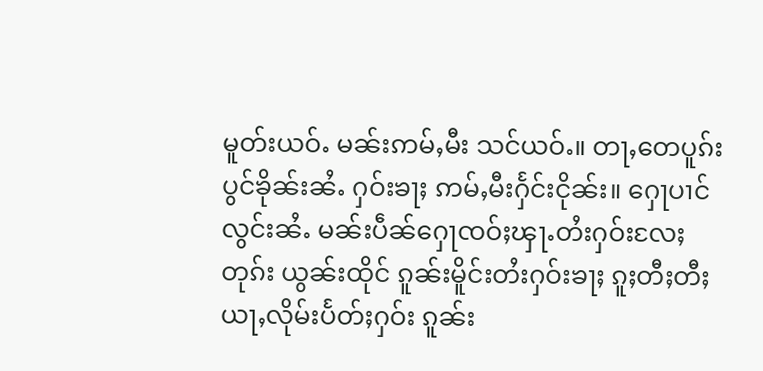မူတ်းယဝ်ႉ မၼ်းဢမ်ႇမီး သင်ယဝ်ႉ။ တႃႇတေပူၵ်းပွင်ၶိုၼ်းၼႆႉ ႁဝ်းၶႃႈ ဢမ်ႇမီးႁႅင်းငိုၼ်း။ ႁေႃပၢင်လွင်းၼႆႉ မၼ်းပဵၼ်ႁေႃၸဝ်ႈၾႃႉတႆးႁဝ်းလႄႈ တုၵ်း ယွၼ်းထိုင် ၵူၼ်းမိူင်းတႆးႁဝ်းၶႃႈ ၵူႈတီႈတီႈ ယႃႇလိုမ်းပႅတ်ႈႁဝ်း ၵူၼ်း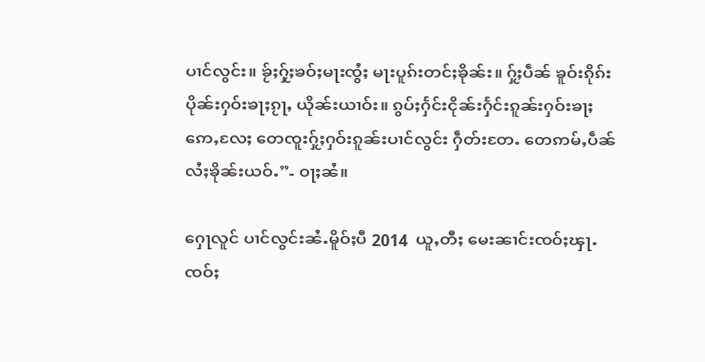ပၢင်လွင်း။ ၶႂ်ႈႁႂ်ႈၶဝ်ႈမႃးၸွႆႈ မႃးပူၵ်းတင်ႈၶိုၼ်း။ ႁႂ်ႈပဵၼ် ၶူဝ်းၵိုၵ်းပိုၼ်းႁဝ်းၶႃႈၵႂႃႇ ယိုၼ်းယၢဝ်း။ ၵွပ်ႈႁႅင်းငိုၼ်းႁႅင်းၵူၼ်းႁဝ်းၶႃႈဢေႇလႄႈ တေၸူးႁႂ်ႈႁဝ်းၵူၼ်းပၢင်လွင်း ႁဵတ်းတႄႉ တေဢမ်ႇပဵၼ်လႆႈၶိုၼ်းယဝ်ႉ”- ဝႃႈၼႆ။

ႁေႃလူင် ပၢင်လွင်းၼႆႉမိူဝ်ႈပီ 2014  ယူႇတီႈ မေးၼၢင်းၸဝ်ႈၾႃႉ ၸဝ်ႈ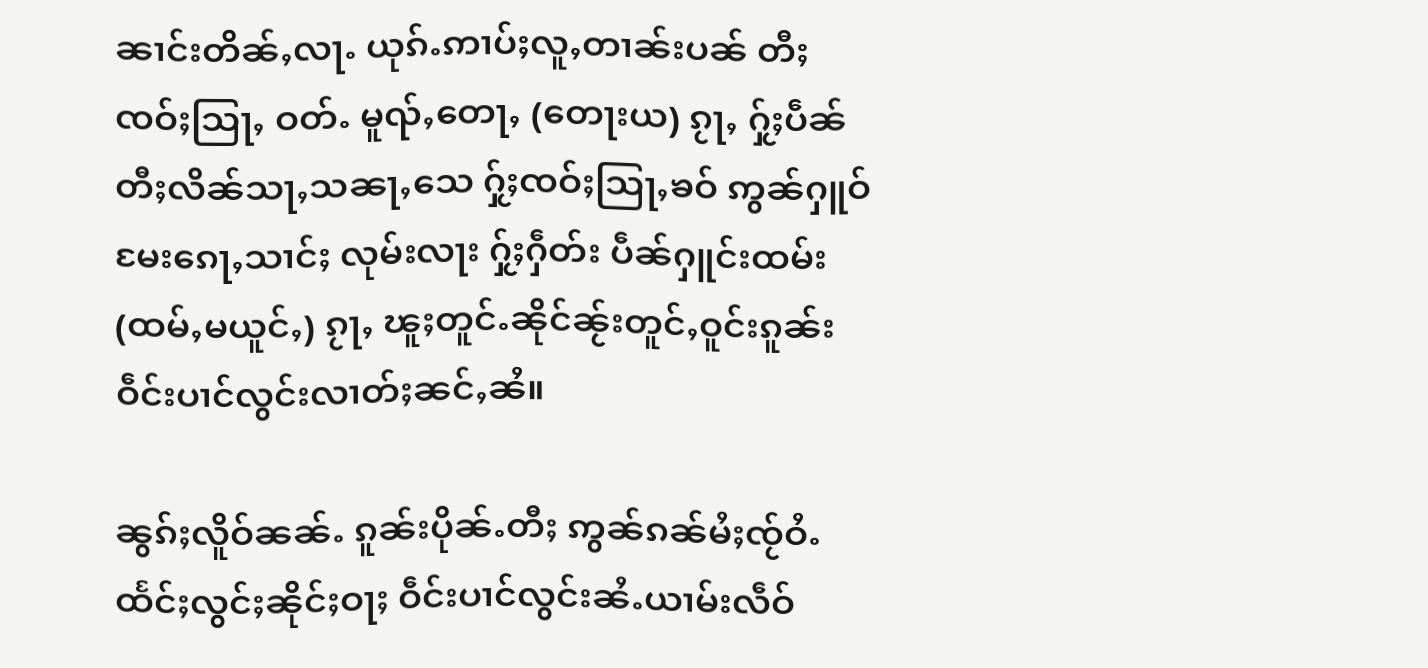ၼၢင်းတိၼ်ႇလႃႉ ယုၵ်ႉဢၢပ်ႈလူႇတၢၼ်းပၼ် တီႈၸဝ်ႈသြႃႇ ဝတ်ႉ မူၺ်ႇတေႃႇ (တေႃးယ) ၵႂႃႇ ႁႂ်ႈပဵၼ်တီႈလိၼ်သႃႇသၼႃႇသေ ႁႂ်ႈၸဝ်ႈသြႃႇၶဝ် ဢွၼ်ႁူဝ် မႄးၵေႃႇသၢင်ႈ လုမ်းလႃး ႁႂ်ႈႁဵတ်း ပဵၼ်ႁူင်းထမ်း(ထမ်ႇမယူင်ႇ) ၵႂႃႇ ၽူႈတူင်ႉၼိုင်ၼႂ်းတူင်ႇဝူင်းၵူၼ်းဝဵင်းပၢင်လွင်းလၢတ်ႈၼင်ႇၼႆ။

ၼွၵ်ႈလိူဝ်ၼၼ်ႉ ၵူၼ်းပိုၼ်ႉတီႈ ဢွၼ်ၵၼ်မႆႈၸႂ်ဝႆႉထႅင်ႈလွင်ႈၼိုင်ႈဝႃႈ ဝဵင်းပၢင်လွင်းၼႆႉယၢမ်းလဵဝ်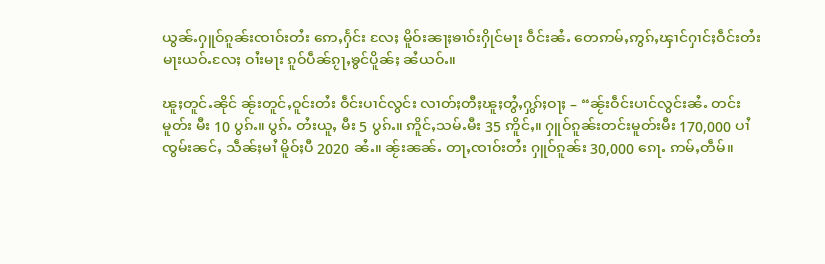ယွၼ်ႉႁူဝ်ၵူၼ်းၸၢဝ်းတႆး ဢေႇႁႅင်း လႄႈ မိူဝ်းၼႃႈၶၢဝ်းႁိုင်မႃး ဝဵင်းၼႆႉ တေဢမ်ႇဢွၵ်ႇၾၢင်ႁၢင်ႈဝဵင်းတႆးမႃးယဝ်ႉလႄႈ ဝၢႆးမႃး ၵူဝ်ပဵၼ်ၵႂႃႇၶွင်ပိူၼ်ႈ ၼႆယဝ်ႉ။

ၽူႈတူင်ႉၼိုင် ၼႂ်းတူင်ႇဝူင်းတႆး ဝဵင်းပၢင်လွင်း လၢတ်ႈတီႈၽူႈတွႆႇႁွၵ်ႈဝႃႈ – “ၼႂ်းဝဵင်းပၢင်လွင်းၼႆႉ တင်းမူတ်း မီး 10 ပွၵ်ႉ။ ပွၵ်ႉ တႆးယူႇ မီး 5 ပွၵ်ႉ။ ဢိူင်ႇသမ်ႉမီး 35 ဢိူင်ႇ။ ႁူဝ်ၵူၼ်းတင်းမူတ်းမီး 170,000 ပၢႆ ၸွမ်းၼင်ႇ သဵၼ်ႈမၢႆ မိူဝ်ႈပီ 2020 ၼႆႉ။ ၼႂ်းၼၼ်ႉ တႃႇၸၢဝ်းတႆး ႁူဝ်ၵူၼ်း 30,000 ၵေႃႉ ဢမ်ႇတဵမ်။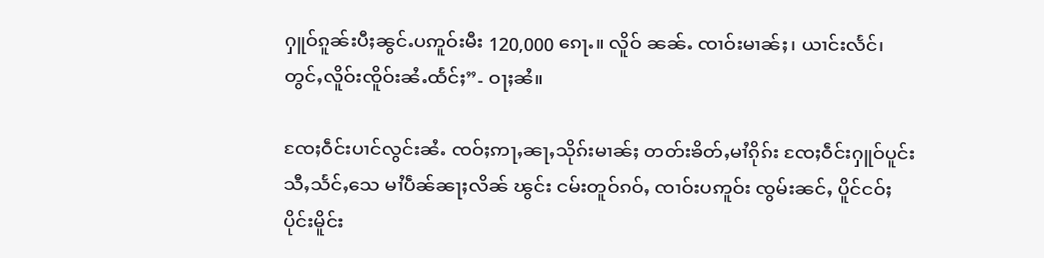ႁူဝ်ၵူၼ်းပီႈၼွင်ႉပဢူဝ်းမီး 120,000 ၵေႃႉ။ လိူဝ် ၼၼ်ႉ ၸၢဝ်းမၢၼ်ႈ၊ ယၢင်းလႅင်၊ တွင်ႇလိူဝ်းၸိူဝ်းၼႆႉထႅင်ႈ”- ဝႃႈၼႆ။

ၸႄႈဝဵင်းပၢင်လွင်းၼႆႉ ၸဝ်ႈဢႃႇၼႃႇသိုၵ်းမၢၼ်ႈ တတ်းၶိတ်ႇမၢႆၵိုၵ်း ၸႄႈဝဵင်းႁူဝ်ပူင်း သီႇသႅင်ႇသေ မၢႆပဵၼ်ၼႃႈလိၼ် ၽွင်း ငမ်းတူဝ်ၵဝ်ႇ ၸၢဝ်းပဢူဝ်း ၸွမ်းၼင်ႇ ပိူင်ငဝ်ႈပိုင်းမိူင်း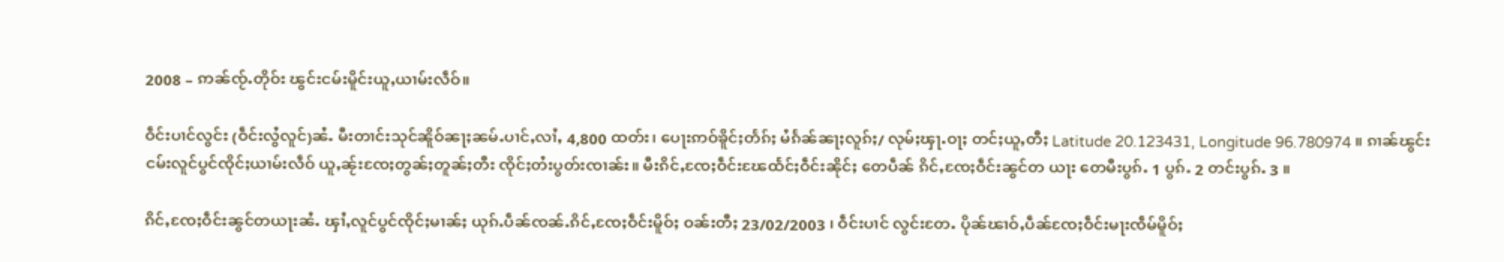2008 – ဢၼ်ၸႂ်ႉတိုဝ်း ၽွင်းငမ်းမိူင်းယူႇယၢမ်းလဵဝ်။

ဝဵင်းပၢင်လွင်း (ဝဵင်းလွႆလူင်)ၼႆႉ မီးတၢင်းသုင်ၼိူဝ်ၼႃႈၼမ်ႉပၢင်ႇလၢႆႇ 4,800 ထတ်း၊ ပေႃးဢဝ်ၶိူင်ႈတႅၵ်ႈ မႆၵႅၼ်ၼႃႈလူၵ်ႈ/ လုမ်ႈၾႃႉဝႃႈ တင်ႈယူႇတီႈ Latitude 20.123431, Longitude 96.780974 ။ ၵၢၼ်ၽွင်းငမ်းလူင်ပွင်ၸိုင်ႈယၢမ်းလဵဝ် ယူႇၼႂ်းၸႄႈတွၼ်ႈတူၼ်ႈတီး ၸိုင်ႈတႆးပွတ်းၸၢၼ်း။ မီးၵိင်ႇၸႄႈဝဵင်းၽႄထႅင်ႈဝဵင်းၼိုင်ႈ တေပဵၼ် ၵိင်ႇၸႄႈဝဵင်းၼွင်တ ယႃး တေမီးပွၵ်ႉ 1 ပွၵ်ႉ 2 တင်းပွၵ်ႉ 3 ။

ၵိင်ႇၸႄႈဝဵင်းၼွင်တယႃးၼႆႉ ၾၢႆႇလူင်ပွင်ၸိုင်ႈမၢၼ်ႈ ယုၵ်ႉပဵၼ်ၸၼ်ႉၵိင်ႇၸႄႈဝဵင်းမိူဝ်ႈ ဝၼ်းတီႈ 23/02/2003 ၊ ဝဵင်းပၢင် လွင်းတႄႉ ပိုၼ်ၽၢဝ်ႇပဵၼ်ၸႄႈဝဵင်းမႃးၸဵမ်မိူဝ်ႈ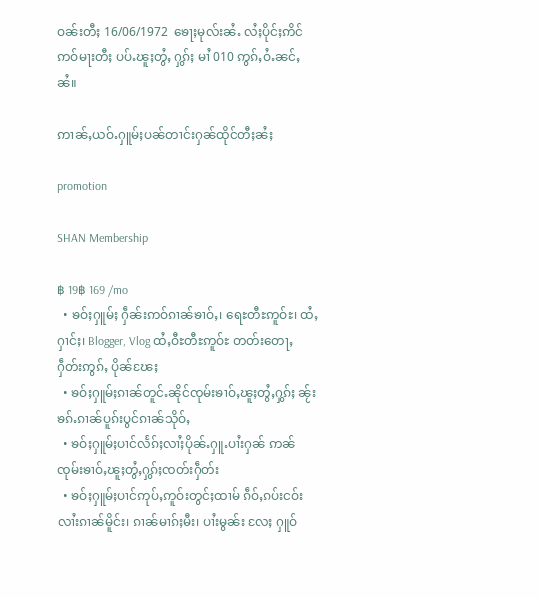ဝၼ်းတီႈ 16/06/1972  ၶေႃႈမုလ်းၼႆႉ လႆႈပိုင်ႈဢိင်ဢဝ်မႃးတီႈ ပပ်ႉၽူႈတွႆႇ ႁွၵ်ႈ မၢႆ 010 ဢွၵ်ႇဝႆႉၼင်ႇၼႆ။

ဢၢၼ်ႇယဝ်ႉႁူမ်ႈပၼ်တၢင်းႁၼ်ထိုင်တီႈၼႆႈ

promotion

SHAN Membership

฿ 19฿ 169 /mo
  • ၶဝ်ႈႁူမ်ႈ ႁဵၼ်းဢဝ်ၵၢၼ်ၶၢဝ်ႇ၊ ရေႊတီႊဢူဝ်ႊ၊ ထႆႇႁၢင်ႈ၊ Blogger, Vlog ထႆႇဝီႊတီႊဢူဝ်ႊ တတ်းတေႃႇ ႁဵတ်းဢွၵ်ႇ ပိုၼ်ၽႄႈ
  • ၶဝ်ႈႁူမ်ႈၵၢၼ်တူင်ႉၼိုင်ၸုမ်းၶၢဝ်ႇၽူႈတွႆႇႁွၵ်ႈ ၼႂ်းၶၵ်ႉၵၢၼ်ပူၵ်းပွင်ၵၢၼ်သိုဝ်ႇ
  • ၶဝ်ႈႁူမ်ႈပၢင်လႅၵ်ႈလၢႆႈပိုၼ်ႉႁူႉပၢႆးႁၼ် ဢၼ်ၸုမ်းၶၢဝ်ႇၽူႈတွႆႇႁွၵ်ႈၸတ်းႁဵတ်း
  • ၶဝ်ႈႁူမ်ႈပၢင်ဢုပ်ႇဢူဝ်းတွင်ႈထၢမ် ၵဵဝ်ႇၵပ်းငဝ်းလၢႆးၵၢၼ်မိူင်း၊ ၵၢၼ်မၢၵ်ႈမီး၊ ပၢႆးမွၼ်း လႄႈ ႁူဝ်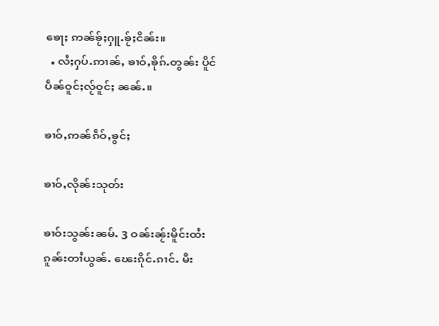ၶေႃႈ ဢၼ်ၶႂ်ႈႁူႉၶႂ်ႈငိၼ်း။
  • လႆႈႁပ်ႉဢၢၼ်ႇ ၶၢဝ်ႇၶိုၵ်ႉတွၼ်း ပိူင်ပဵၼ်ဝူင်ႈလႂ်ဝူင်ႈ ၼၼ်ႉ။

ၶၢဝ်ႇဢၼ်ၵဵဝ်ႇၶွင်ႈ

ၶၢဝ်ႇလိုၼ်းသုတ်း

ၶၢဝ်းသွၼ်းၼမ်ႉ 3 ဝၼ်းၼႂ်းမိူင်းထႆး ၵူၼ်းတၢႆယွၼ်ႉ ၽေးၵိုင်ႉၵၢင်ႉ မီး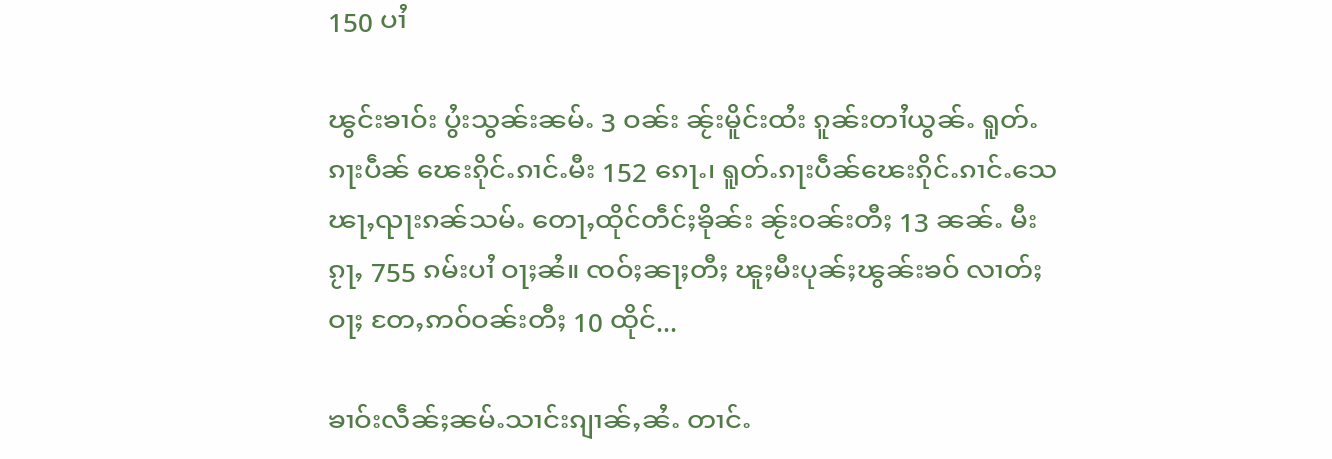150 ပၢႆ

ၽွင်းၶၢဝ်း ပွႆးသွၼ်းၼမ်ႉ 3 ဝၼ်း ၼႂ်းမိူင်းထႆး ၵူၼ်းတၢႆယွၼ်ႉ ရူတ်ႉၵႃးပဵၼ် ၽေးၵိုင်ႉၵၢင်ႉမီး 152 ၵေႃႉ၊ ရူတ်ႉၵႃးပဵၼ်ၽေးၵိုင်ႉၵၢင်ႉသေၽႃႇၺႃးၵၼ်သမ်ႉ တေႃႇထိုင်တဵင်ႈၶိုၼ်း ၼႂ်းဝၼ်းတီႈ 13 ၼၼ်ႉ မီးၵႂႃႇ 755 ၵမ်းပၢႆ ဝႃႈၼႆ။ ၸဝ်ႈၼႃႈတီႈ ၽူႈမီးပုၼ်ႈၽွၼ်းၶဝ် လၢတ်ႈဝႃႈ တႄႇဢဝ်ဝၼ်းတီႈ 10 ထိုင်...

ၶၢဝ်းလဵၼ်ႈၼမ်ႉသၢင်းၵျၢၼ်ႇၼႆႉ တၢင်ႉ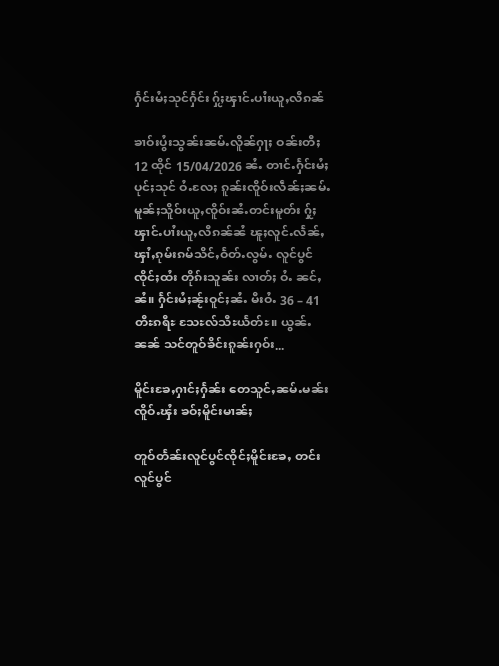ႁႅင်းမႆႈသုင်ႁႅင်း ႁႂ်ႈၾၢင်ႉပၢႆးယူႇလီၵၼ်

ၶၢဝ်းပွႆးသွၼ်းၼမ်ႉလိူၼ်ႁႃႈ ဝၼ်းတီႈ 12 ထိုင် 15/04/2026 ၼႆႉ တၢင်ႉႁႅင်းမႆႈပုင်ႈသုင် ဝႆႉလႄႈ ၵူၼ်းၸိူဝ်းလဵၼ်ႈၼမ်ႉမူၼ်ႈသိူဝ်းယူႇၸိူဝ်းၼႆႉတင်းမူတ်း ႁႂ်ႈၾၢင်ႉပၢႆးယူႇလီၵၼ်ၼႆ ၽူႈလူင်ႉလႅၼ်ႇၾၢႆႇၵုမ်းၵမ်သိင်ႇဝႅတ်ႉလွမ်ႉ လူင်ပွင်ၸိုင်ႈထႆး တိုၵ်းသူၼ်း လၢတ်ႈ ဝႆႉ ၼင်ႇၼႆ။ ႁႅင်းမႆႈၼႂ်းဝူင်ႈၼႆႉ မီးဝႆႉ 36 – 41 တီႊၵရီႊ သႄႊလ်သီႊယႅတ်ႊ။ ယွၼ်ႉၼၼ် သင်တူဝ်ၶိင်းၵူၼ်းႁဝ်း...

မိူင်းၶႄႇႁၢင်ႈႁႅၼ်း တေသူင်ႇၼမ်ႉမၼ်းၸိူဝ်ႉၾႆး ၶဝ်ႈမိူင်းမၢၼ်ႈ

တူဝ်တႅၼ်းလူင်ပွင်ၸိုင်ႈမိူင်းၶႄႇ တင်း လူင်ပွင်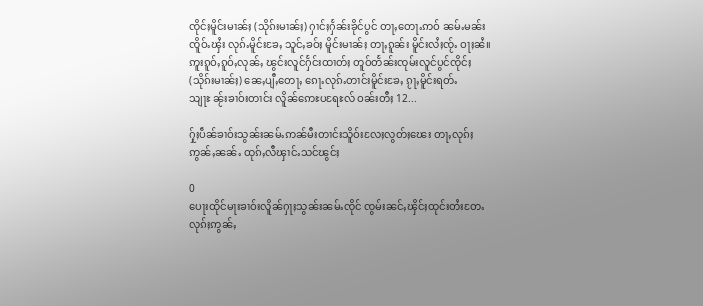ၸိုင်ႈမိူင်းမၢၼ်ႈ (သိုၵ်းမၢၼ်ႈ) ႁၢင်ႈႁႅၼ်းၶိုင်ပွင် တႃႇတေႃႉဢဝ် ၼမ်ႉမၼ်းၸိူဝ်ႉၾႆး လုၵ်ႉမိူင်းၶႄႇ သူင်ႇၶဝ်ႈ မိူင်းမၢၼ်ႈ တႃႇၵူၼ်း မိူင်းလႆႈၸႂ်ႉ ဝႃႈၼႆ။ ဢူးၵူဝ်ႇၵူဝ်ႇလုၼ်ႇ ၽွင်းလူင်ႁႅင်းထၢတ်ႈ တူဝ်တႅၼ်းၸုမ်းလူင်ပွင်ၸိုင်ႈ (သိုၵ်းမၢၼ်ႈ) ၼေႇပျီႇတေႃႇ ၵေႃႉလုၵ်ႉတၢင်းမိူင်းၶႄႇ ၵႂႃႇမိူင်းရတ်ႉသျႃႊ ၼႂ်းၶၢဝ်းတၢင်း လိူၼ်ဢေႊပရႄႊလ် ဝၼ်းတီႈ 12...

ႁႂ်ႈပဵၼ်ၶၢဝ်းသွၼ်းၼမ်ႉဢၼ်မီးတၢင်းသိူဝ်းလႄႈလွတ်ႈၽေး တႃႇလုၵ်ႈဢွၼ်ႇၼၼ်ႉ ထုၵ်ႇလီၾၢင်ႉသင်ၽွင်ႈ

0
ပေႃးထိုင်မႃးၶၢဝ်းလိူၼ်ႁႃႈသွၼ်းၼမ်ႉၸိုင် ၸွမ်းၼင်ႇၾိင်ႈထုင်းတႆးတႄႉ  လုၵ်ႈဢွၼ်ႇ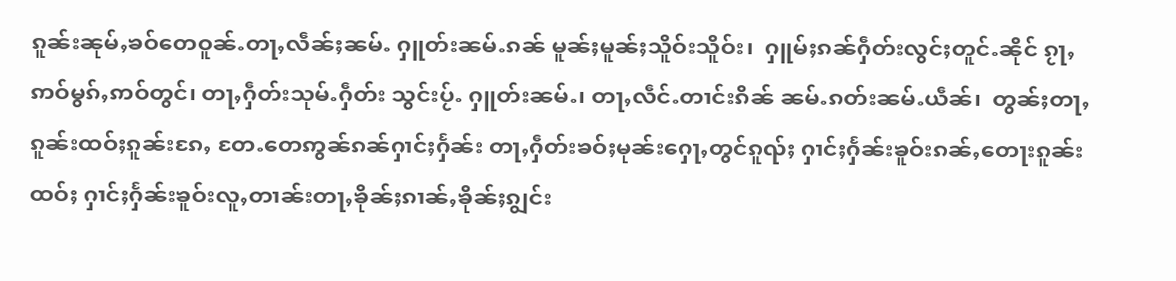ၵူၼ်းၼုမ်ႇၶဝ်တေဝူၼ်ႉတႃႇလဵၼ်ႈၼမ်ႉ ႁူတ်းၼမ်ႉၵၼ် မူၼ်ႈမူၼ်ႈသိူဝ်းသိူဝ်း၊  ႁူမ်ႈၵၼ်ႁဵတ်းလွင်ႈတူင်ႉၼိုင် ၵႂႃႇဢဝ်မွၵ်ႇဢဝ်တွင်၊ တႃႇႁဵတ်းသုမ်ႉႁဵတ်း သွင်းပႂ်ႉ ႁူတ်းၼမ်ႉ၊ တႃႇလဵင်ႉတၢင်းၵိၼ် ၼမ်ႉၵတ်းၼမ်ႉယဵၼ်၊  တွၼ်ႈတႃႇၵူၼ်းထဝ်ႈၵူၼ်းၵႄႇ တႄႉတေဢွၼ်ၵၼ်ႁၢင်ႈႁႅၼ်း တႃႇႁဵတ်းၶဝ်ႈမုၼ်းႁေႃႇတွင်ၵူၺ်ႈ ႁၢင်ႈႁႅၼ်းၶူဝ်းၵၼ်ႇတေႃးၵူၼ်းထဝ်ႈ ႁၢင်ႈႁႅၼ်းၶူဝ်းလူႇတၢၼ်းတႃႇၶိုၼ်ႈၵၢၼ်ႇၶိုၼ်ႈၵျွင်း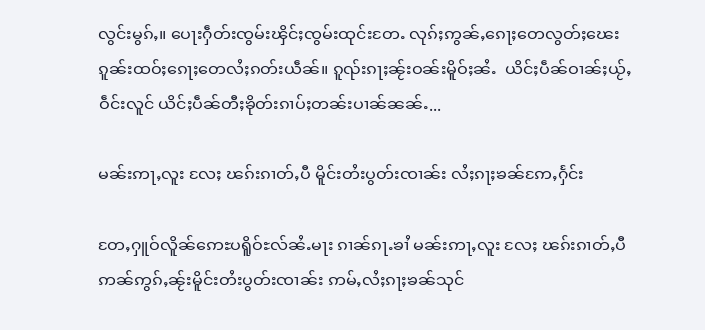လွင်းမွၵ်ႇ။ ပေႃးႁဵတ်းၸွမ်းၾိင်ႈၸွမ်းထုင်းတႄႉ လုၵ်ႈဢွၼ်ႇၵေႃႈတေလွတ်ႈၽေး ၵူၼ်းထဝ်ႈၵေႃႈတေလႆႈၵတ်းယဵၼ်။ ၵူၺ်းၵႃႈၼႂ်းဝၼ်းမိူဝ်ႈၼႆႉ  ယိင်ႈပဵၼ်ဝၢၼ်ႈယႂ်ႇဝဵင်းလူင် ယိင်ႈပဵၼ်တီႈၶိုတ်းၵၢပ်ႈတၼ်းပၢၼ်ၼၼ်ႉ...

မၼ်းဢႃႇလူး လႄႈ ၽၵ်းၵၢတ်ႇပီ မိူင်းတႆးပွတ်းၸၢၼ်း လႆႈၵႃႈၶၼ်ဢႄႇႁႅင်း

တႄႇႁူဝ်လိူၼ်ဢေႊပရိူဝ်ႊလ်ၼႆႉမႃး ၵၢၼ်ၵႃႉၶၢႆ မၼ်းဢႃႇလူး လႄႈ ၽၵ်းၵၢတ်ႇပီ ဢၼ်ဢွၵ်ႇၼႂ်းမိူင်းတႆးပွတ်းၸၢၼ်း ဢမ်ႇလႆႈၵႃႈၶၼ်သုင်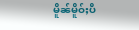မိူၼ်မိူဝ်ႈပီ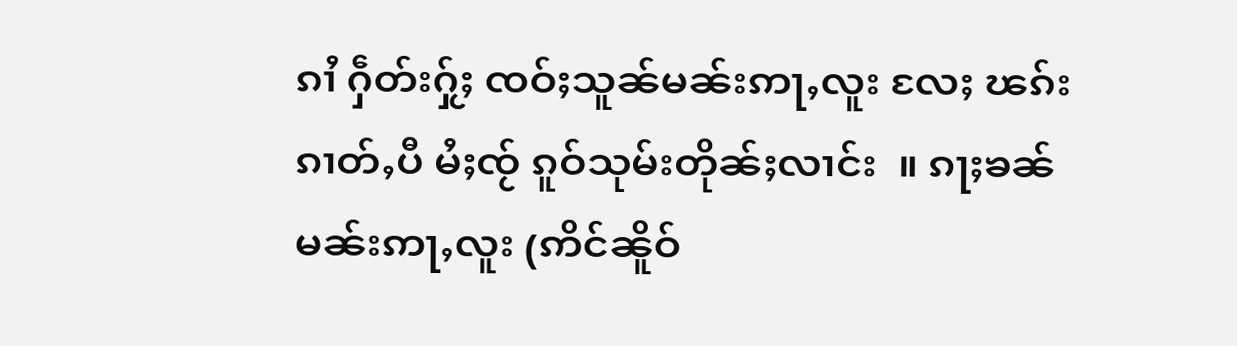ၵၢႆ ႁဵတ်းႁႂ်ႈ ၸဝ်ႈသူၼ်မၼ်းဢႃႇလူး လႄႈ ၽၵ်းၵၢတ်ႇပီ မႆႈၸႂ် ၵူဝ်သုမ်းတိုၼ်ႈလၢင်း  ။ ၵႃႈၶၼ်မၼ်းဢႃႇလူး (ဢိင်ၼိူဝ်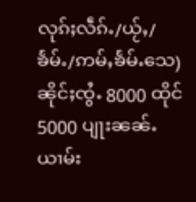လုၵ်ႈလဵၵ်ႉ/ယႂ်ႇ/ၶႅမ်ႉ/ဢမ်ႇၶႅမ်ႉသေ) ၼိုင်ႈၸွႆႉ 8000 ထိုင် 5000 ပျႃးၼၼ်ႉ ယၢမ်း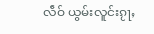လဵဝ် ယွမ်းလူင်းၵႂႃႇ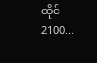ထိုင် 2100...